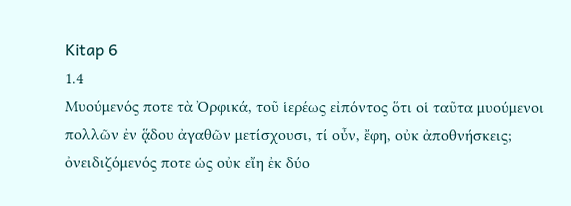Kitap 6
1.4
Μυούμενός ποτε τὰ Ὀρφικά, τοῦ ἱερέως εἰπόντος ὅτι οἱ ταῦτα μυούμενοι πολλῶν ἐν ᾅδου ἀγαθῶν μετίσχουσι, τί οὖν, ἔφη, οὐκ ἀποθνήσκεις; ὀνειδιζόμενός ποτε ὡς οὐκ εἴη ἐκ δύο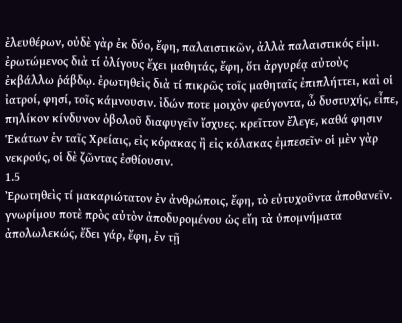ἐλευθέρων, οὐδὲ γὰρ ἐκ δύο, ἔφη, παλαιστικῶν, ἀλλὰ παλαιστικός εἰμι. ἐρωτώμενος διὰ τί ὀλίγους ἔχει μαθητάς, ἔφη, ὅτι ἀργυρέᾳ αὐτοὺς ἐκβάλλω ῥάβδῳ. ἐρωτηθεὶς διὰ τί πικρῶς τοῖς μαθηταῖς ἐπιπλήττει, καὶ οἱ ἰατροί, φησί, τοῖς κάμνουσιν. ἰδών ποτε μοιχὸν φεύγοντα, ὦ δυστυχής, εἶπε, πηλίκον κίνδυνον ὀβολοῦ διαφυγεῖν ἴσχυες. κρεῖττον ἔλεγε, καθά φησιν Ἑκάτων ἐν ταῖς Χρείαις, εἰς κόρακας ἢ εἰς κόλακας ἐμπεσεῖν· οἱ μὲν γὰρ νεκρούς, οἱ δὲ ζῶντας ἐσθίουσιν.
1.5
Ἐρωτηθεὶς τί μακαριώτατον ἐν ἀνθρώποις, ἔφη, τὸ εὐτυχοῦντα ἀποθανεῖν. γνωρίμου ποτὲ πρὸς αὐτὸν ἀποδυρομένου ὡς εἴη τὰ ὑπομνήματα ἀπολωλεκώς, ἔδει γάρ, ἔφη, ἐν τῇ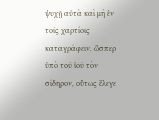ψυχῇ αὐτὰ καὶ μὴ ἐν τοῖς χαρτίοις καταγράφειν. ὥσπερ ὑπὸ τοῦ ἰοῦ τὸν σίδηρον, οὕτως ἔλεγε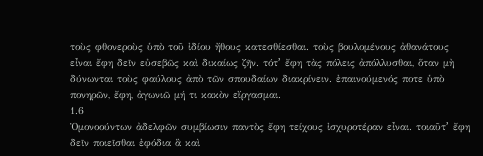τοὺς φθονεροὺς ὑπὸ τοῦ ἰδίου ἤθους κατεσθίεσθαι. τοὺς βουλομένους ἀθανάτους εἶναι ἔφη δεῖν εὐσεβῶς καὶ δικαίως ζῆν. τότʼ ἔφη τὰς πόλεις ἀπόλλυσθαι, ὅταν μὴ δύνωνται τοὺς φαύλους ἀπὸ τῶν σπουδαίων διακρίνειν. ἐπαινούμενός ποτε ὑπὸ πονηρῶν, ἔφη, ἀγωνιῶ μή τι κακὸν εἴργασμαι.
1.6
Ὁμονοούντων ἀδελφῶν συμβίωσιν παντὸς ἔφη τείχους ἰσχυροτέραν εἶναι. τοιαῦτʼ ἔφη δεῖν ποιεῖσθαι ἐφόδια ἃ καὶ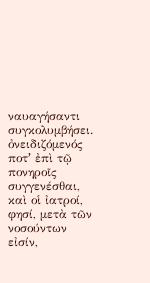ναυαγήσαντι συγκολυμβήσει. ὀνειδιζόμενός ποτʼ ἐπὶ τῷ πονηροῖς συγγενέσθαι, καὶ οἱ ἰατροί, φησί, μετὰ τῶν νοσούντων εἰσίν,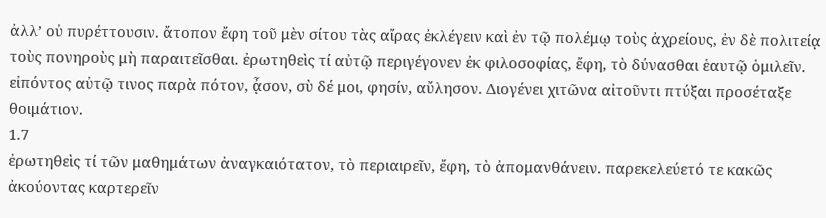ἀλλʼ οὐ πυρέττουσιν. ἄτοπον ἔφη τοῦ μὲν σίτου τὰς αἴρας ἐκλέγειν καὶ ἐν τῷ πολέμῳ τοὺς ἀχρείους, ἐν δὲ πολιτείᾳ τοὺς πονηροὺς μὴ παραιτεῖσθαι. ἐρωτηθεὶς τί αὐτῷ περιγέγονεν ἐκ φιλοσοφίας, ἔφη, τὸ δύνασθαι ἑαυτῷ ὁμιλεῖν. εἰπόντος αὐτῷ τινος παρὰ πότον, ᾆσον, σὺ δέ μοι, φησίν, αὔλησον. Διογένει χιτῶνα αἰτοῦντι πτύξαι προσέταξε θοιμάτιον.
1.7
ἐρωτηθεὶς τί τῶν μαθημάτων ἀναγκαιότατον, τὸ περιαιρεῖν, ἔφη, τὸ ἀπομανθάνειν. παρεκελεύετό τε κακῶς ἀκούοντας καρτερεῖν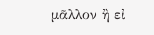μᾶλλον ἢ εἰ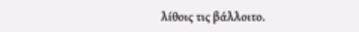λίθοις τις βάλλοιτο.